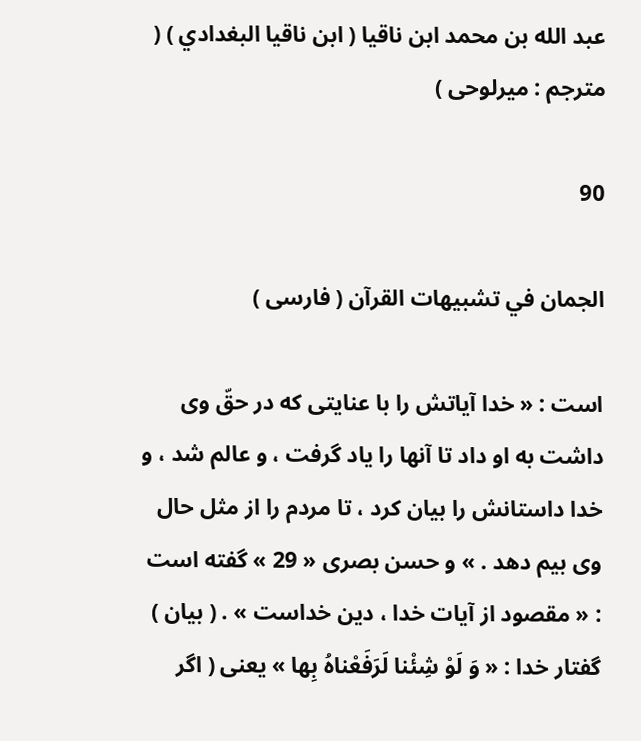عبد الله بن محمد ابن ناقيا ( ابن ناقيا البغدادي ) ( مترجم : ميرلوحى )

90

الجمان في تشبيهات القرآن ( فارسى )

است : « خدا آياتش را با عنايتى كه در حقّ وى داشت به او داد تا آنها را ياد گرفت ، و عالم شد ، و خدا داستانش را بيان كرد ، تا مردم را از مثل حال وى بيم دهد . » و حسن بصرى « 29 » گفته است : « مقصود از آيات خدا ، دين خداست » . ( بيان ) گفتار خدا : « وَ لَوْ شِئْنا لَرَفَعْناهُ بِها » يعنى ( اگر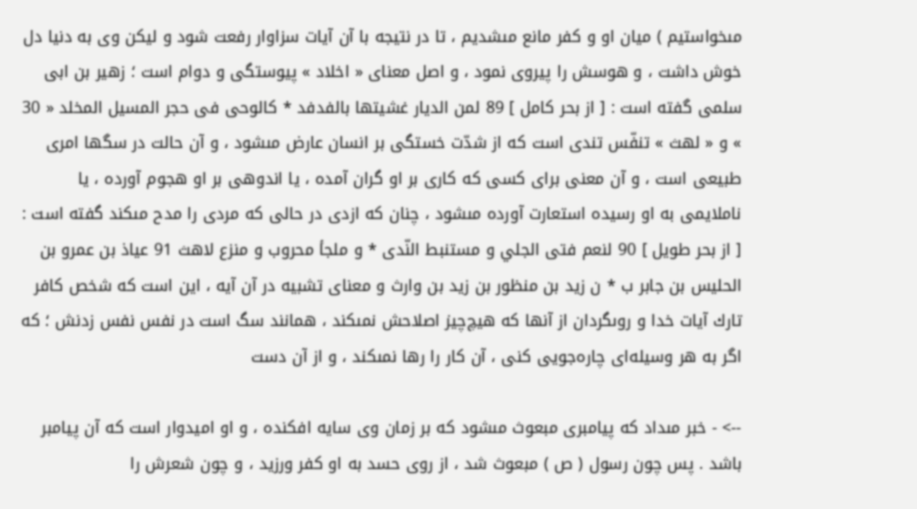مىخواستيم ) ميان او و كفر مانع مىشديم ، تا در نتيجه با آن آيات سزاوار رفعت شود و ليكن وى به دنيا دل خوش داشت ، و هوسش را پيروى نمود ، و اصل معناى « اخلاد » پيوستگى و دوام است ؛ زهير بن ابى سلمى گفته است : [ از بحر كامل ] 89 لمن الديار غشيتها بالفدفد * كالوحى فى حجر المسيل المخلد « 30 » و « لهث » تنفّس تندى است كه از شدّت خستگى بر انسان عارض مىشود ، و آن حالت در سگها امرى طبيعى است ، و آن معنى براى كسى كه كارى بر او گران آمده ، يا اندوهى بر او هجوم آورده ، يا ناملايمى به او رسيده استعارت آورده مىشود ، چنان كه ازدى در حالى كه مردى را مدح مىكند گفته است : [ از بحر طويل ] 90 لنعم فتى الجلي و مستنبط النّدى * و ملجأ محروب و منزع لاهث 91 عياذ بن عمرو بن الحليس بن جابر ب * ن زيد بن منظور بن زيد بن وارث و معناى تشبيه در آن آيه ، اين است كه شخص كافر تارك آيات خدا و روىگردان از آنها كه هيچ‌چيز اصلاحش نمىكند ، همانند سگ است در نفس نفس زدنش ؛ كه اگر به هر وسيله‌اى چاره‌جويى كنى ، آن كار را رها نمىكند ، و از آن دست

--> - خبر مىداد كه پيامبرى مبعوث مىشود كه بر زمان وى سايه افكنده ، و او اميدوار است كه آن پيامبر باشد . پس چون رسول ( ص ) مبعوث شد ، از روى حسد به او كفر ورزيد ، و چون شعرش را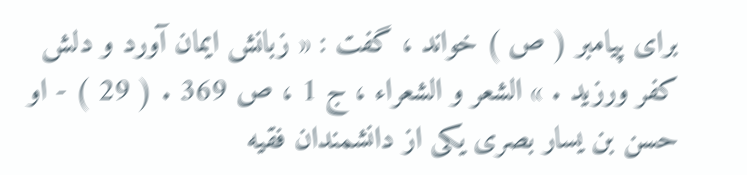براى پيامبر ( ص ) خواند ، گفت : « زبانش ايمان آورد و دلش كفر ورزيد . » الشعر و الشعراء ، ج 1 ، ص 369 . ( 29 ) - او حسن بن يسار بصرى يكى از دانشمندان فقيه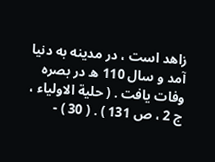زاهد است ، در مدينه به دنيا آمد و سال 110 ه در بصره وفات يافت . ( حلية الاولياء ، ج 2 ، ص 131 ) . ( 30 ) -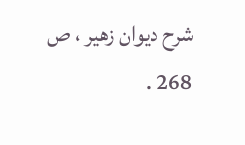شرح ديوان زهير ، ص 268 .